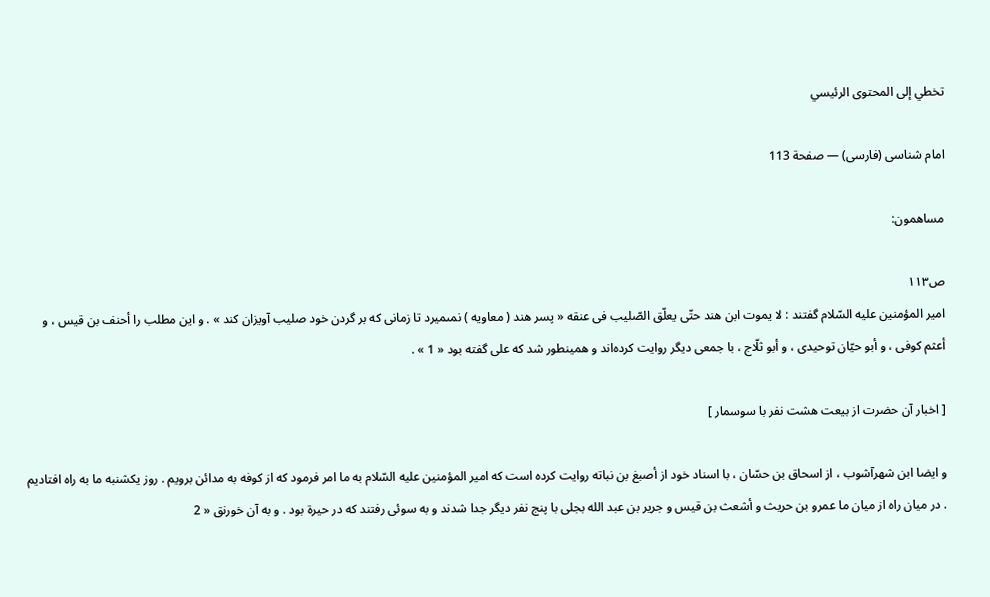تخطي إلى المحتوى الرئيسي

امام شناسى (فارسى) — صفحة 113

مساهمون:

ص١١٣
امير المؤمنين عليه السّلام گفتند : لا يموت ابن هند حتّى يعلّق الصّليب فى عنقه « پسر هند ( معاويه ) نمىميرد تا زمانى كه بر گردن خود صليب آويزان كند » . و اين مطلب را أحنف بن قيس ، و أعثم كوفى ، و أبو حيّان توحيدى ، و أبو ثلّاج ، با جمعى ديگر روايت كرده‌اند و همينطور شد كه على گفته بود « 1 » .

[ اخبار آن حضرت از بيعت هشت نفر با سوسمار ]

و ايضا ابن شهرآشوب ، از اسحاق بن حسّان ، با اسناد خود از أصبغ بن نباته روايت كرده است كه امير المؤمنين عليه السّلام به ما امر فرمود كه از كوفه به مدائن برويم . روز يكشنبه ما به راه افتاديم . در ميان راه از ميان ما عمرو بن حريث و أشعث بن قيس و جرير بن عبد الله بجلى با پنج نفر ديگر جدا شدند و به سوئى رفتند كه در حيرة بود . و به آن خورنق « 2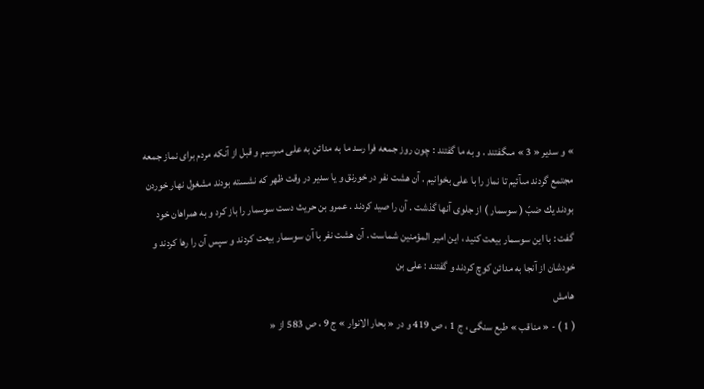» و سدير « 3 » مىگفتند . و به ما گفتند : چون روز جمعه فرا رسد ما به مدائن به على مىرسيم و قبل از آنكه مردم براى نماز جمعه مجتمع گردند مىآئيم تا نماز را با على بخوانيم . آن هشت نفر در خورنق و يا سدير در وقت ظهر كه نشسته بودند مشغول نهار خوردن بودند يك ضبّ ( سوسمار ) از جلوى آنها گذشت . آن را صيد كردند . عمرو بن حريث دست سوسمار را باز كرد و به همراهان خود گفت : با اين سوسمار بيعت كنيد ، اين امير المؤمنين شماست . آن هشت نفر با آن سوسمار بيعت كردند و سپس آن را رها كردند و خودشان از آنجا به مدائن كوچ كردند و گفتند : على بن
هامش
( 1 ) - « مناقب » طبع سنگى ، ج 1 ، ص 419 و در « بحار الانوار » ج 9 ، ص 583 از «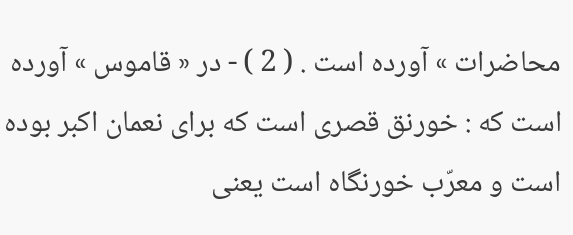محاضرات » آورده است . ( 2 ) - در « قاموس » آورده است كه : خورنق قصرى است كه براى نعمان اكبر بوده است و معرّب خورنگاه است يعنى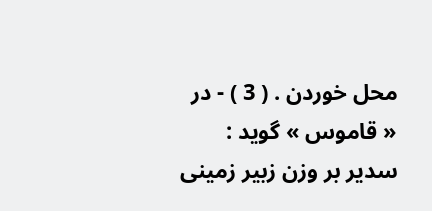محل خوردن . ( 3 ) - در « قاموس » گويد : سدير بر وزن زبير زمينى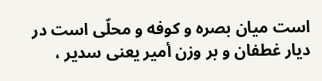است ميان بصره و كوفه و محلّى است در ديار غطفان و بر وزن أمير يعنى سدير ،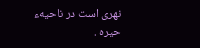نهرى است در ناحيهء حيره .